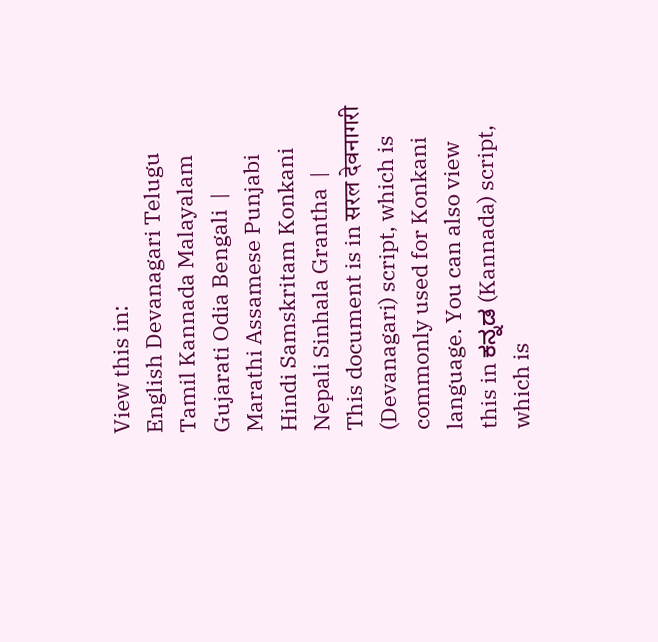View this in:
English Devanagari Telugu Tamil Kannada Malayalam Gujarati Odia Bengali  |
Marathi Assamese Punjabi Hindi Samskritam Konkani Nepali Sinhala Grantha  |
This document is in सरल देवनागरी (Devanagari) script, which is commonly used for Konkani language. You can also view this in ಕನ್ನಡ (Kannada) script, which is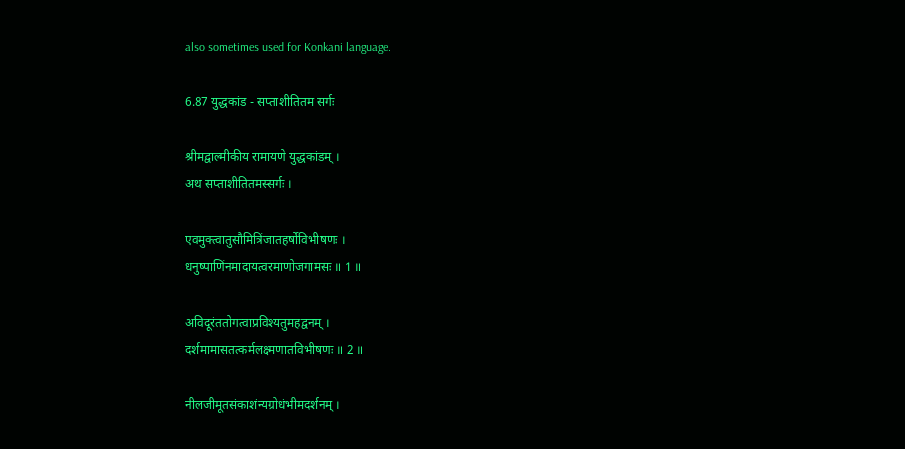also sometimes used for Konkani language.

6.87 युद्धकांड - सप्ताशीतितम सर्गः

श्रीमद्वाल्मीकीय रामायणे युद्धकांडम् ।
अथ सप्ताशीतितमस्सर्गः ।

एवमुक्त्वातुसौमित्रिंजातहर्षोविभीषणः ।
धनुष्पाणिंनमादायत्वरमाणोजगामसः ॥ 1 ॥

अविदूरंततोगत्वाप्रविश्यतुमहद्वनम् ।
दर्शमामासतत्कर्मलक्ष्मणातविभीषणः ॥ 2 ॥

नीलजीमूतसंकाशंन्यग्रोधंभीमदर्शनम् ।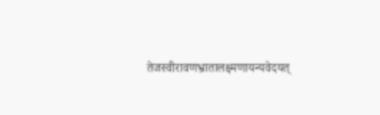तेजस्वीरावणभ्रातालक्ष्मणायन्यवेदयत्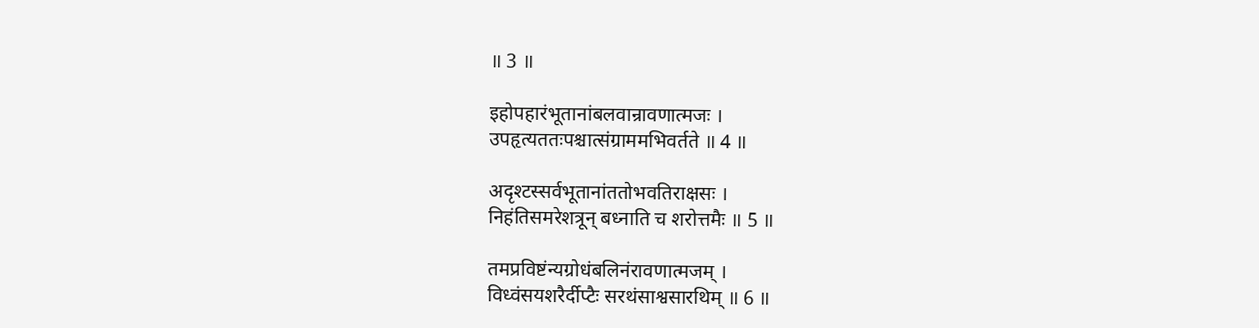॥ 3 ॥

इहोपहारंभूतानांबलवान्रावणात्मजः ।
उपहृत्यततःपश्चात्संग्राममभिवर्तते ॥ 4 ॥

अदृश्टस्सर्वभूतानांततोभवतिराक्षसः ।
निहंतिसमरेशत्रून् बध्नाति च शरोत्तमैः ॥ 5 ॥

तमप्रविष्टंन्यग्रोधंबलिनंरावणात्मजम् ।
विध्वंसयशरैर्दीप्टैः सरथंसाश्वसारथिम् ॥ 6 ॥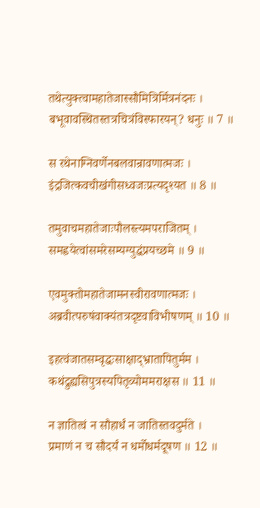तथेत्युक्त्वामहातेजास्सौमित्रिर्मित्रनंदनः ।
बभूवावस्थितस्तत्रचित्रंविस्फारयन्? धनुः ॥ 7 ॥

स रथेनाग्निवर्णेनबलवान्रावणात्मजः ।
इंद्रजित्कवचीखंगीसध्वजःप्रत्यदृश्यत ॥ 8 ॥

तमुवाचमहातेजाःपौलस्त्यमपराजितम् ।
समह्वयेत्वांसमरेसम्यग्युद्धंप्रयच्छमे ॥ 9 ॥

एवमुक्तोमहातेजामनस्वीरावणात्मजः ।
अब्रवीत्परुषंवाक्यंतत्रदृष्टवाविभीषणम् ॥ 10 ॥

इहत्वंजातसम्वृद्धःसाक्षाद्भ्रातापितुर्मम ।
कथंद्रुह्यसिपुत्रस्यपितृव्योममराक्षस ॥ 11 ॥

न ज्ञातित्वं न सौहार्धं न जातिस्तवदुर्मते ।
प्रमाणं न च सौदर्यं न धर्मोधर्मदूषण ॥ 12 ॥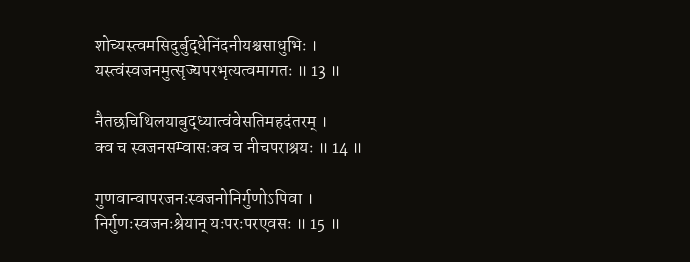शोच्यस्त्वमसिदुर्बुद्धेनिंदनीयश्चसाधुभिः ।
यस्त्वंस्वजनमुत्सृज्यपरभृत्यत्वमागतः ॥ 13 ॥

नैतछचिथिलयाबुद्ध्यात्वंवेसतिमहदंतरम् ।
क्व च स्वजनसम्वासःक्व च नीचपराश्रयः ॥ 14 ॥

गुणवान्वापरजनःस्वजनोनिर्गुणोऽपिवा ।
निर्गुणःस्वजनःश्रेयान् यःपरःपरएवसः ॥ 15 ॥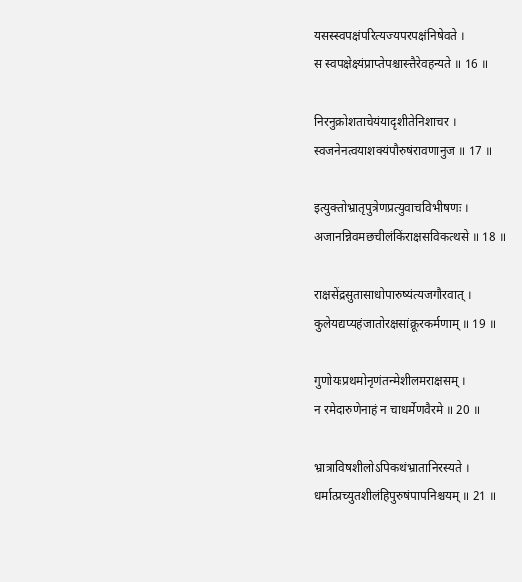यसस्स्वपक्षंपरित्यज्यपरपक्षंनिषेवते ।
स स्वपक्षेक्ष्यंप्राप्तेपश्चास्त्तैरेवहन्यते ॥ 16 ॥

निरनुक्रोशताचेयंयादृशीतेनिशाचर ।
स्वजनेनत्वयाशक्यंपौरुषंरावणानुज ॥ 17 ॥

इत्युक्तोभ्रातृपुत्रेणप्रत्युवाचविभीषणः ।
अजानन्निवमछचीलंकिंराक्षसविकत्थसे ॥ 18 ॥

राक्षसेंद्रसुतासाधोपारुष्यंत्यजगौरवात् ।
कुलेयद्यप्यहंजातोरक्षसांक्रूरकर्मणाम् ॥ 19 ॥

गुणोयःप्रथमोनृणंतन्मेशीलमराक्षसम् ।
न रमेदारुणेनाहं न चाधर्मेणवैरमे ॥ 20 ॥

भ्रात्राविषशीलोऽपिकथंभ्रातानिरस्यते ।
धर्मात्प्रच्युतशीलंहिपुरुषंपापनिश्चयम् ॥ 21 ॥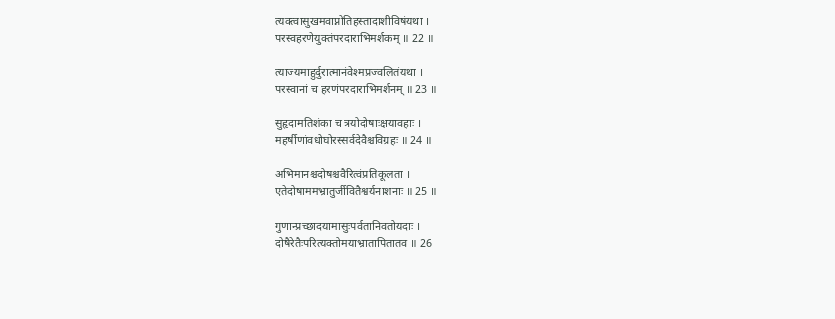त्यक्त्वासुखमवाप्नोतिहस्तादाशीविषंयथा ।
परस्वहरणेयुक्तंपरदाराभिमर्शकम् ॥ 22 ॥

त्याज्यमाहुर्दुरात्मानंवेश्मप्रज्वलितंयथा ।
परस्वानां च हरणंपरदाराभिमर्शनम् ॥ 23 ॥

सुहृदामतिशंका च त्रयोदोषाःक्षयावहाः ।
महर्षीणांवधोघोरस्सर्वदेवैश्चविग्रहः ॥ 24 ॥

अभिमानश्चदोषश्चवैरित्वंप्रतिकूलता ।
एतेदोषाममभ्रातुर्जीवितैश्वर्यनाशनाः ॥ 25 ॥

गुणान्प्रच्छादयामासुःपर्वतानिवतोयदाः ।
दोषैरेतैःपरित्यक्तोमयाभ्रातापितातव ॥ 26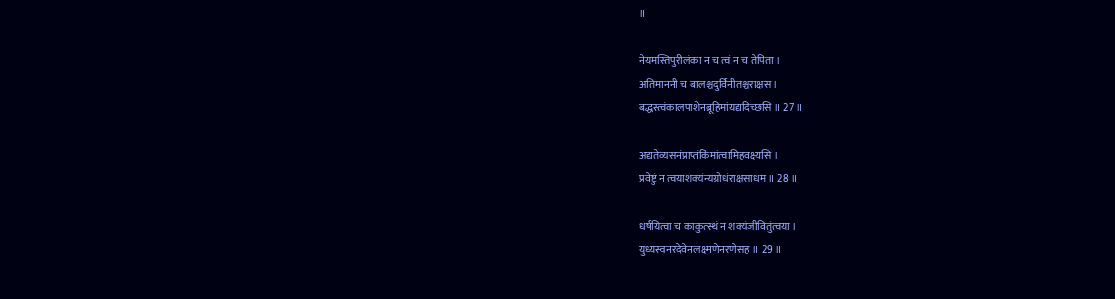॥

नेयमस्तिपुरीलंका न च त्वं न च तेपिता ।
अतिमाननी च बालश्चदुर्विनीतश्चराक्षस ।
बद्धस्त्वंकालपाशेनब्रूहिमांयद्यदिच्छसि ॥ 27 ॥

अद्यतेव्यसनंप्राप्तंकिंमांत्वामिहवक्ष्यसि ।
प्रवेष्टुं न त्वयाशक्यंन्यग्रोधंराक्षसाधम ॥ 28 ॥

धर्षयित्वा च काकुत्स्थं न शक्यंजीवितुंत्वया ।
युध्यस्वनरदेवेनलक्ष्मणेनरणेसह ॥ 29 ॥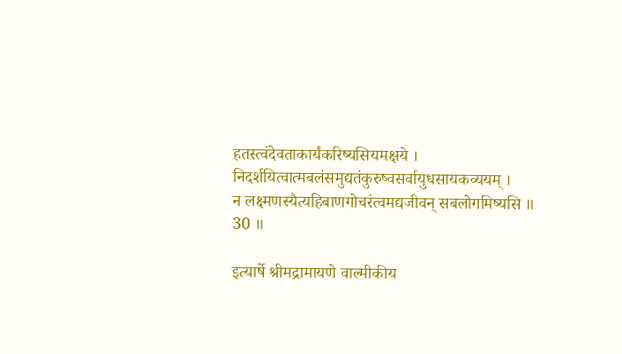हतस्त्वंदेवताकार्यंकरिष्यसियमक्षये ।
निदर्शयित्वात्मबलंसमुद्यतंकुरुष्वसर्वायुधसायकव्ययम् ।
न लक्ष्मणस्यैत्यहिबाणगोचरंत्वमद्यजीवन् सबलोगमिष्यसि ॥ 30 ॥

इत्यार्षे श्रीमद्रामायणे वाल्मीकीय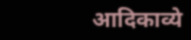आदिकाव्ये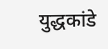युद्धकांडे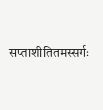सप्ताशीतितमस्सर्गः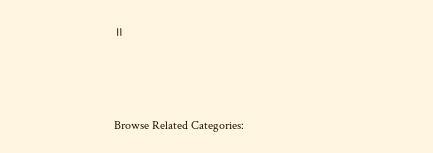॥




Browse Related Categories: